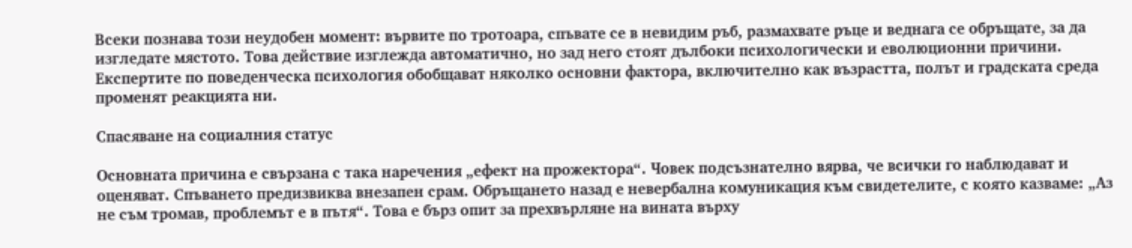Всеки познава този неудобен момент: вървите по тротоара, спъвате се в невидим ръб, размахвате ръце и веднага се обръщате, за да изгледате мястото. Това действие изглежда автоматично, но зад него стоят дълбоки психологически и еволюционни причини. Експертите по поведенческа психология обобщават няколко основни фактора, включително как възрастта, полът и градската среда променят реакцията ни.

Спасяване на социалния статус

Основната причина е свързана с така наречения „ефект на прожектора“. Човек подсъзнателно вярва, че всички го наблюдават и оценяват. Спъването предизвиква внезапен срам. Обръщането назад е невербална комуникация към свидетелите, с която казваме: „Аз не съм тромав, проблемът е в пътя“. Това е бърз опит за прехвърляне на вината върху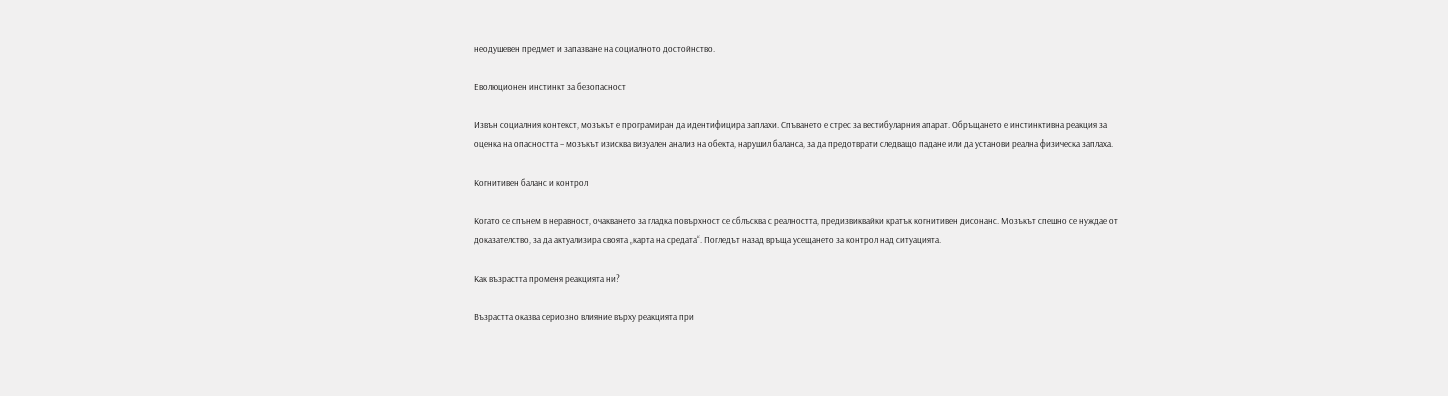неодушевен предмет и запазване на социалното достойнство.

Еволюционен инстинкт за безопасност

Извън социалния контекст, мозъкът е програмиран да идентифицира заплахи. Спъването е стрес за вестибуларния апарат. Обръщането е инстинктивна реакция за оценка на опасността – мозъкът изисква визуален анализ на обекта, нарушил баланса, за да предотврати следващо падане или да установи реална физическа заплаха.

Когнитивен баланс и контрол

Когато се спънем в неравност, очакването за гладка повърхност се сблъсква с реалността, предизвиквайки кратък когнитивен дисонанс. Мозъкът спешно се нуждае от доказателство, за да актуализира своята „карта на средата“. Погледът назад връща усещането за контрол над ситуацията.

Как възрастта променя реакцията ни?

Възрастта оказва сериозно влияние върху реакцията при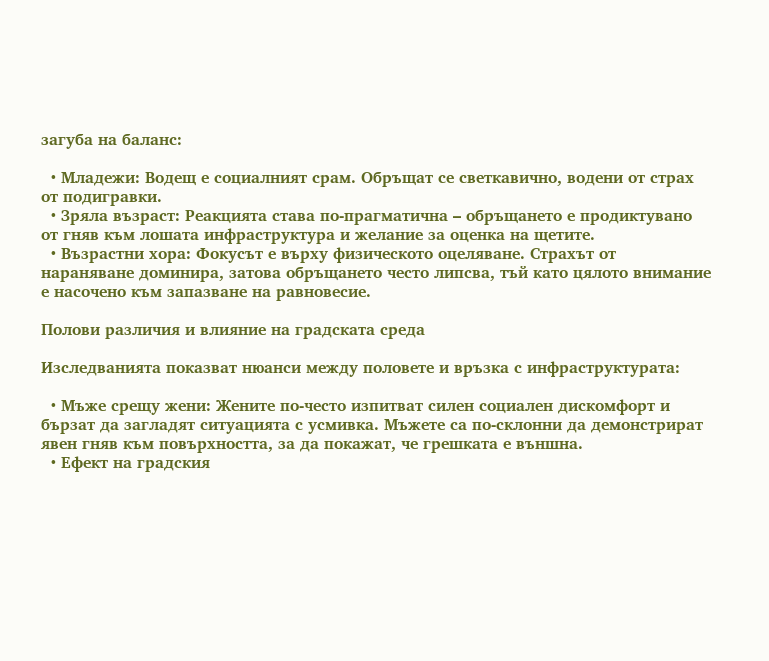загуба на баланс:

  • Младежи: Водещ е социалният срам. Обръщат се светкавично, водени от страх от подигравки.
  • Зряла възраст: Реакцията става по-прагматична – обръщането е продиктувано от гняв към лошата инфраструктура и желание за оценка на щетите.
  • Възрастни хора: Фокусът е върху физическото оцеляване. Страхът от нараняване доминира, затова обръщането често липсва, тъй като цялото внимание е насочено към запазване на равновесие.

Полови различия и влияние на градската среда

Изследванията показват нюанси между половете и връзка с инфраструктурата:

  • Мъже срещу жени: Жените по-често изпитват силен социален дискомфорт и бързат да загладят ситуацията с усмивка. Мъжете са по-склонни да демонстрират явен гняв към повърхността, за да покажат, че грешката е външна.
  • Ефект на градския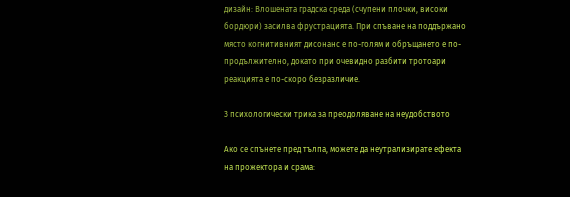дизайн: Влошената градска среда (счупени плочки, високи бордюри) засилва фрустрацията. При спъване на поддържано място когнитивният дисонанс е по-голям и обръщането е по-продължително, докато при очевидно разбити тротоари реакцията е по-скоро безразличие.

3 психологически трика за преодоляване на неудобството

Ако се спънете пред тълпа, можете да неутрализирате ефекта на прожектора и срама: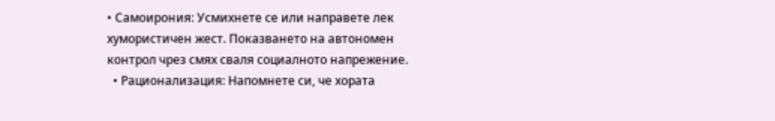• Самоирония: Усмихнете се или направете лек хумористичен жест. Показването на автономен контрол чрез смях сваля социалното напрежение.
  • Рационализация: Напомнете си, че хората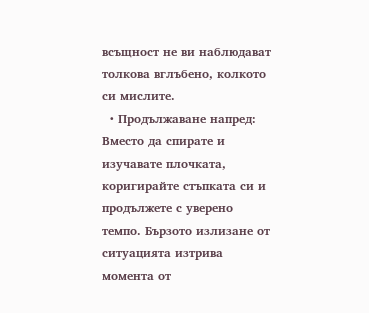всъщност не ви наблюдават толкова вглъбено, колкото си мислите.
  • Продължаване напред: Вместо да спирате и изучавате плочката, коригирайте стъпката си и продължете с уверено темпо. Бързото излизане от ситуацията изтрива момента от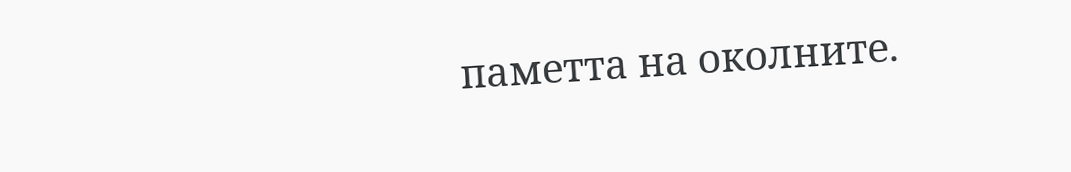паметта на околните.